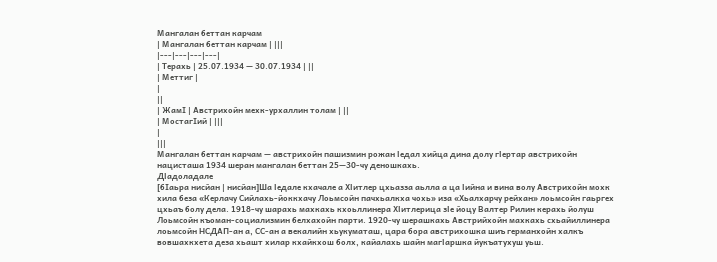Мангалан беттан карчам
| Мангалан беттан карчам | |||
|---|---|---|---|
| Терахь | 25.07.1934 — 30.07.1934 | ||
| Меттиг |
|
||
| ЖамӀ | Австрихойн мехк-урхаллин толам | ||
| МостагӀий | |||
|
|||
Мангалан беттан карчам — австрихойн пашизмин рожан leдал хийца дина долу гleртар австрихойн нацисташа 1934 шеран мангалан беттан 25—30-чу деношкахь.
Дlaдоладале
[бӀаьра нисйан | нисйан]Ша leдале кхачале а Xlитлер цхьазза аьлла а ца lийна и вина волу Австрихойн мохк хила беза «Керлачу Сийлахь-йоккхачу Лоьмсойн пачхьалкха чохь» иза «Хьалхарчу рейхан» лоьмсойн гаьргех цхьаъ болу дела. 1918-чу шарахь махкахь кхоьллинера Xlитлерица зle йоцу Валтер Рилин керахь йолуш Лоьмсойн къоман-социализмин белхахойн парти. 1920-чу шерашкахь Австрийхойн махкахь схьайиллинера лоьмсойн НСДАП-ан а, СС-ан а векалийн хьукуматаш, цара бора австрихошка шиъ германхойн халкъ вовшахкхета деза хьашт хилар кхайкхош болх, кайалахь шайн магlaршка йукъатухуш уьш.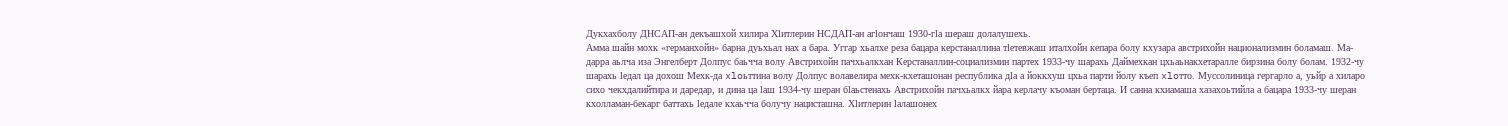Дукхахболу ДНСАП-ан декъашхой хилира Xlитлерин НСДАП-ан агloнчаш 1930-гla шераш долалушехь.
Амма шайн мохк «германхойн» барна дуьхьал нах а бара. Уггар хьалхе реза бацара керстаналлина тleтевжаш италхойн кепара болу кхузара австрихойн национализмин боламаш. Ма-дарра аьлча иза Энгелберт Долпус баьчча волу Австрихойн пачхьалкхан Керстаналлин-социализмин партех 1933-чу шарахь Даймехкан цхьаьнакхетаралле бирзина болу болам. 1932-чу шарахь leдал ца дохош Мехк-да xloьттина волу Долпус волавелира мехк-кхеташонан республика дla а йоккхуш цхьа парти йолу къеп xloтто. Муссолиница гергарло а, уьйр а хиларо сихо чекхдалийтира и даредар, и дина ца lаш 1934-чу шеран бlaьстенахь Австрихойн пачхьалкх йара керлачу къоман бертаца. И санна кхиамаша хазахоьтийла а бацара 1933-чу шеран кхолламан-бекарг баттахь leдале кхаьчча болучу нацисташна. Xlитлерин laлашонех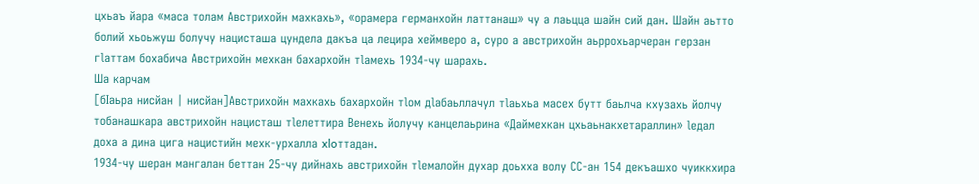цхьаъ йара «маса толам Австрихойн махкахь», «орамера германхойн латтанаш» чу а лаьцца шайн сий дан. Шайн аьтто болий хьоьжуш болучу нацисташа цундела дакъа ца лецира хеймверо а, суро а австрихойн аьррохьарчеран герзан гlaттам бохабича Австрихойн мехкан бахархойн тlaмехь 1934-чу шарахь.
Ша карчам
[бӀаьра нисйан | нисйан]Австрихойн махкахь бахархойн тloм дlaбаьллачул тlaьхьа масех бутт баьлча кхузахь йолчу тобанашкара австрихойн нацисташ тlелеттира Венехь йолучу канцелаьрина «Даймехкан цхьаьнакхетараллин» leдал доха а дина цига нацистийн мехк-урхалла xloттадан.
1934-чу шеран мангалан беттан 25-чу дийнахь австрихойн тleмалойн духар доьхха волу СС-ан 154 декъашхо чуиккхира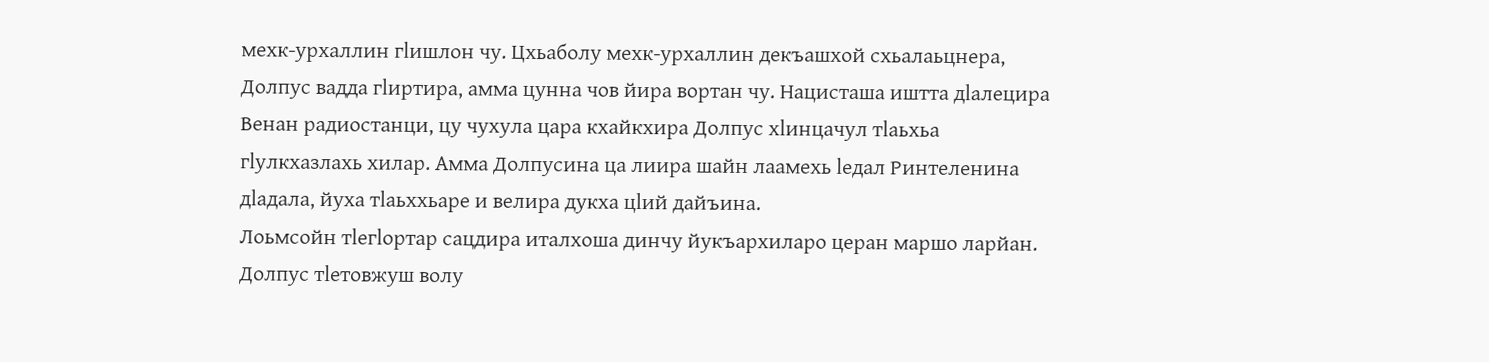мехк-урхаллин гlишлон чу. Цхьаболу мехк-урхаллин декъашхой схьалаьцнера, Долпус вадда гlиртира, амма цунна чов йира вортан чу. Нацисташа иштта дlaлецира Венан радиостанци, цу чухула цара кхайкхира Долпус xlинцачул тlaьхьа гlyлкхазлахь хилар. Амма Долпусина ца лиира шайн лаамехь leдал Ринтеленина дlaдала, йуха тlaьххьаре и велира дукха цlий дайъина.
Лоьмсойн тleгloртар сацдира италхоша динчу йукъархиларо церан маршо ларйан. Долпус тleтовжуш волу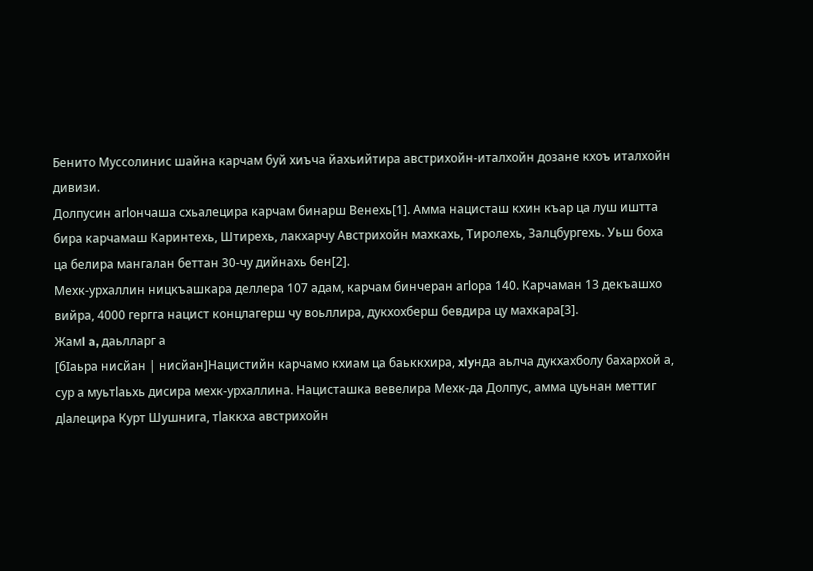Бенито Муссолинис шайна карчам буй хиъча йахьийтира австрихойн-италхойн дозане кхоъ италхойн дивизи.
Долпусин агloнчаша схьалецира карчам бинарш Венехь[1]. Амма нацисташ кхин къар ца луш иштта бира карчамаш Каринтехь, Штирехь, лакхарчу Австрихойн махкахь, Тиролехь, Залцбургехь. Уьш боха ца белира мангалан беттан 30-чу дийнахь бен[2].
Мехк-урхаллин ницкъашкара деллера 107 адам, карчам бинчеран агlора 140. Карчаман 13 декъашхо вийра, 4000 гергга нацист концлагерш чу воьллира, дукхохберш бевдира цу махкара[3].
Жамl a, даьлларг а
[бӀаьра нисйан | нисйан]Нацистийн карчамо кхиам ца баьккхира, xlyнда аьлча дукхахболу бахархой а, сур а муьтlaьхь дисира мехк-урхаллина. Нацисташка вевелира Мехк-да Долпус, амма цуьнан меттиг дlaлецира Курт Шушнига, тlaккха австрихойн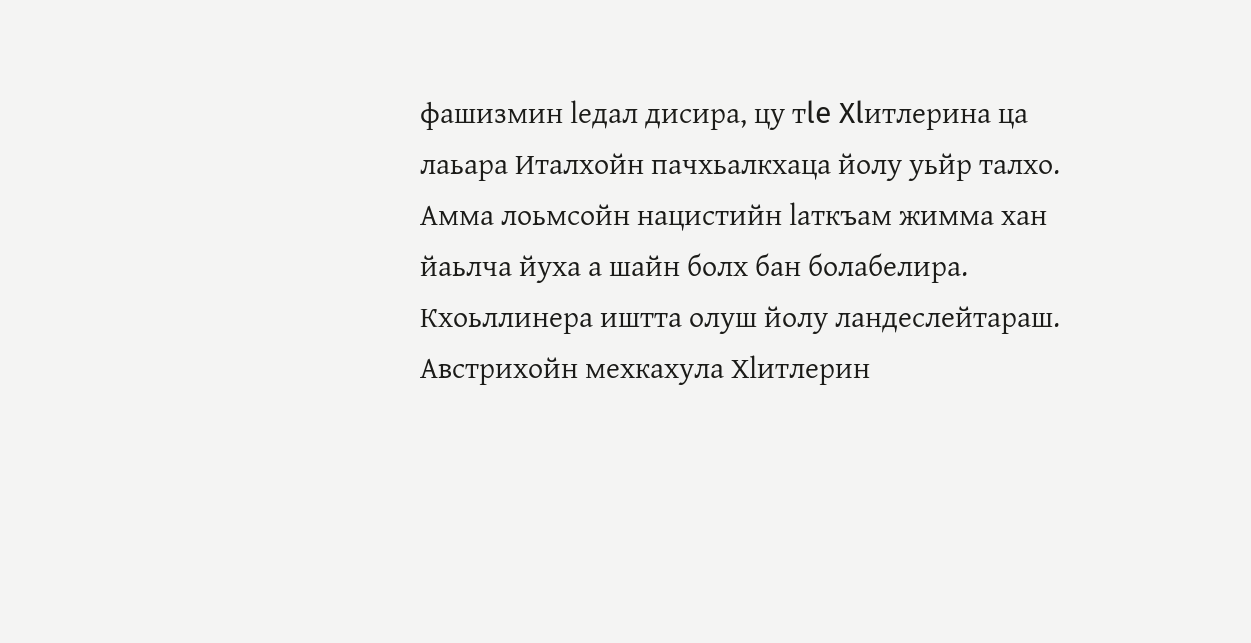фашизмин leдал дисира, цу тle Xlитлерина ца лаьара Италхойн пачхьалкхаца йолу уьйр талхо. Амма лоьмсойн нацистийн laткъам жимма хан йаьлча йуха а шайн болх бан болабелира. Кхоьллинера иштта олуш йолу ландеслейтараш. Австрихойн мехкахула Xlитлерин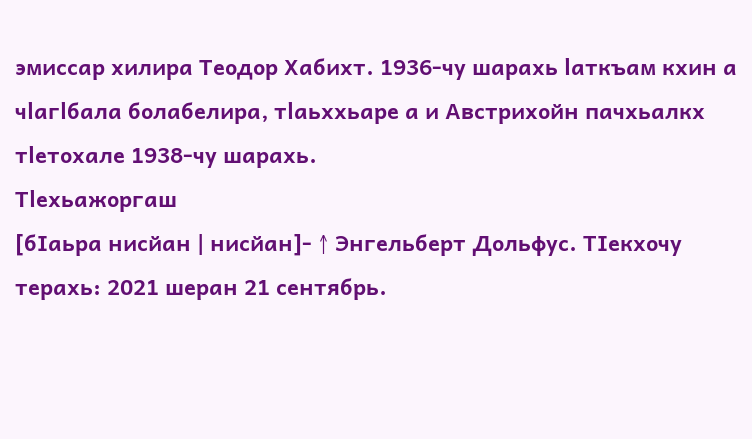эмиссар хилира Теодор Хабихт. 1936-чу шарахь laткъам кхин а чlaгlбала болабелира, тlaьххьаре а и Австрихойн пачхьалкх тleтохале 1938-чу шарахь.
Тleхьажоргаш
[бӀаьра нисйан | нисйан]- ↑ Энгельберт Дольфус. ТӀекхочу терахь: 2021 шеран 21 сентябрь.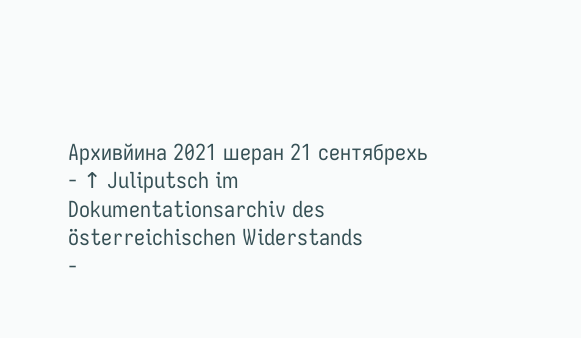Архивйина 2021 шеран 21 сентябрехь
- ↑ Juliputsch im Dokumentationsarchiv des österreichischen Widerstands
-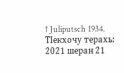↑ Juliputsch 1934. ТӀекхочу терахь: 2021 шеран 21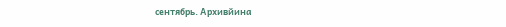сентябрь. Архивйина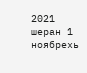2021 шеран 1 ноябрехь